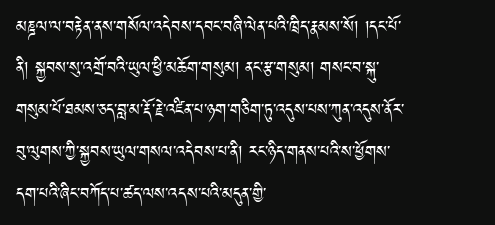མཎྜལ་ལ་བརྟེན་ནས་གསོལ་འདེབས་དབང་བཞི་ལེན་པའི་ཁྲིད་རྣམས་སོ། །དང་པོ་ནི། སྐྱབས་སུ་འགྲོ་བའི་ཡུལ་ཕྱི་མཆོག་གསུམ། ནང་རྩ་གསུམ། གསང་བ་སྐུ་གསུམ་པོ་ཐམས་ཅད་བླ་མ་རྡོ་རྗེ་འཛིན་པ་ཉག་གཅིག་ཏུ་འདུས་པས་ཀུན་འདུས་ནོར་བུ་ལུགས་ཀྱི་སྐྱབས་ཡུལ་གསལ་འདེབས་པ་ནི། རང་ཉིད་གནས་པའི་ས་ཕྱོགས་དག་པའི་ཞིང་བཀོད་པ་ཚད་ལས་འདས་པའི་མདུན་གྱི་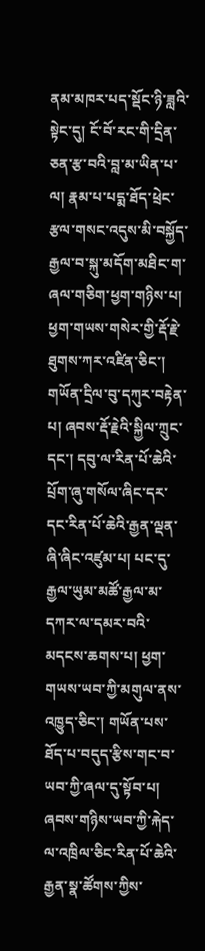ནམ་མཁར་པད་སྡོང་ཉི་ཟླའི་སྟེང་དུ། ངོ་བོ་རང་གི་དྲིན་ཅན་རྩ་བའི་བླ་མ་ཡིན་པ་ལ། རྣམ་པ་པདྨ་ཐོད་ཕྲེང་རྩལ་གསང་འདུས་མི་བསྐྱོད་རྒྱལ་བ་སྐུ་མདོག་མཐིང་ག་ཞལ་གཅིག་ཕྱག་གཉིས་པ། ཕྱག་གཡས་གསེར་གྱི་རྡོ་རྗེ་ཐུགས་ཀར་འཛིན་ཅིང་། གཡོན་དྲིལ་བུ་དཀུར་བརྟེན་པ། ཞབས་རྡོ་རྗེའི་སྐྱིལ་ཀྲུང་དང་། དབུ་ལ་རིན་པོ་ཆེའི་པྲོག་ཞུ་གསོལ་ཞིང་དར་དང་རིན་པོ་ཆེའི་རྒྱན་ལྡན་ཞི་ཞིང་འཛུམ་པ། པང་དུ་རྒྱལ་ཡུམ་མཚོ་རྒྱལ་མ་དཀར་ལ་དམར་བའི་མདངས་ཆགས་པ། ཕྱག་གཡས་ཡབ་ཀྱི་མགུལ་ནས་འཁྱུད་ཅིང་། གཡོན་པས་ཐོད་པ་བདུད་རྩིས་གང་བ་ཡབ་ཀྱི་ཞལ་དུ་སྟོབ་པ། ཞབས་གཉིས་ཡབ་ཀྱི་རྐེད་ལ་འཁྲིལ་ཅིང་རིན་པོ་ཆེའི་རྒྱན་སྣ་ཚོགས་ཀྱིས་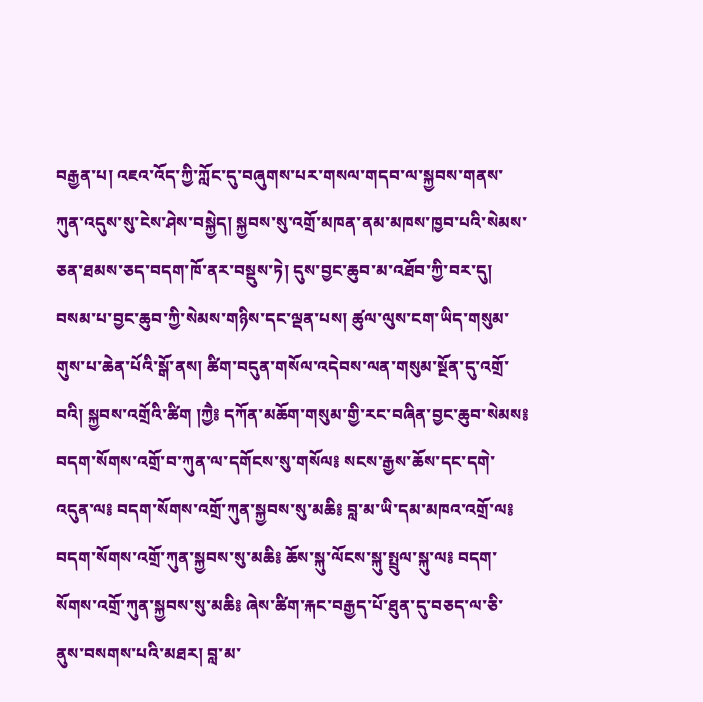བརྒྱན་པ། འཇའ་འོད་ཀྱི་ཀློང་དུ་བཞུགས་པར་གསལ་གདབ་ལ་སྐྱབས་གནས་ཀུན་འདུས་སུ་ངེས་ཤེས་བསྐྱེད། སྐྱབས་སུ་འགྲོ་མཁན་ནམ་མཁས་ཁྱབ་པའི་སེམས་ཅན་ཐམས་ཅད་བདག་ཁོ་ནར་བསྡུས་ཏེ། དུས་བྱང་ཆུབ་མ་འཐོབ་ཀྱི་བར་དུ། བསམ་པ་བྱང་ཆུབ་ཀྱི་སེམས་གཉིས་དང་ལྡན་པས། ཚུལ་ལུས་ངག་ཡིད་གསུམ་གུས་པ་ཆེན་པོའི་སྒོ་ནས། ཚིག་བདུན་གསོལ་འདེབས་ལན་གསུམ་སྔོན་དུ་འགྲོ་བའི། སྐྱབས་འགྲོའི་ཚིག །ཀྱཻ༔ དཀོན་མཆོག་གསུམ་གྱི་རང་བཞིན་བྱང་ཆུབ་སེམས༔ བདག་སོགས་འགྲོ་བ་ཀུན་ལ་དགོངས་སུ་གསོལ༔ སངས་རྒྱས་ཆོས་དང་དགེ་འདུན་ལ༔ བདག་སོགས་འགྲོ་ཀུན་སྐྱབས་སུ་མཆི༔ བླ་མ་ཡི་དམ་མཁའ་འགྲོ་ལ༔ བདག་སོགས་འགྲོ་ཀུན་སྐྱབས་སུ་མཆི༔ ཆོས་སྐུ་ལོངས་སྐུ་སྤྲུལ་སྐུ་ལ༔ བདག་སོགས་འགྲོ་ཀུན་སྐྱབས་སུ་མཆི༔ ཞེས་ཚིག་རྐང་བརྒྱད་པོ་ཐུན་དུ་བཅད་ལ་ཅི་ནུས་བསགས་པའི་མཐར། བླ་མ་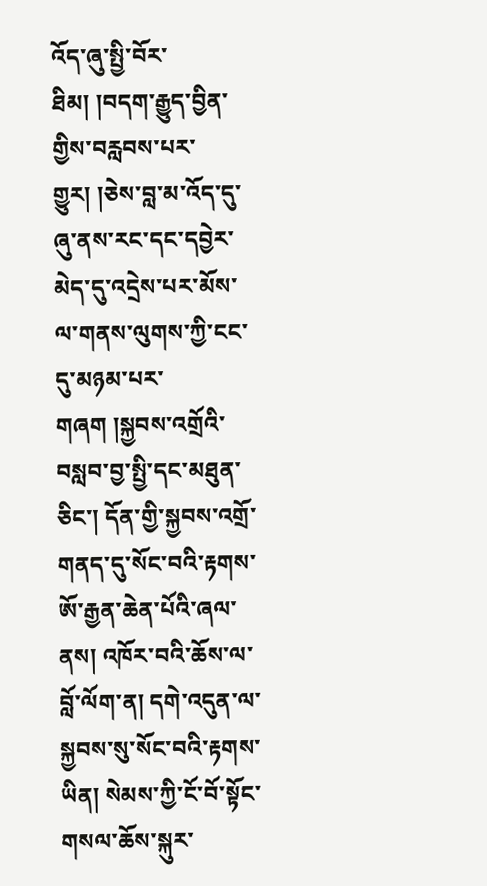འོད་ཞུ་སྤྱི་བོར་ཐིམ། །བདག་རྒྱུད་བྱིན་གྱིས་བརླབས་པར་གྱུར། །ཅེས་བླ་མ་འོད་དུ་ཞུ་ནས་རང་དང་དབྱེར་མེད་དུ་འདྲེས་པར་མོས་ལ་གནས་ལུགས་ཀྱི་ངང་དུ་མཉམ་པར་གཞག །སྐྱབས་འགྲོའི་བསླབ་བྱ་སྤྱི་དང་མཐུན་ཅིང་། དོན་གྱི་སྐྱབས་འགྲོ་གནད་དུ་སོང་བའི་རྟགས་ཨོ་རྒྱན་ཆེན་པོའི་ཞལ་ནས། འཁོར་བའི་ཆོས་ལ་བློ་ལོག་ན། དགེ་འདུན་ལ་སྐྱབས་སུ་སོང་བའི་རྟགས་ཡིན། སེམས་ཀྱི་ངོ་བོ་སྟོང་གསལ་ཆོས་སྐུར་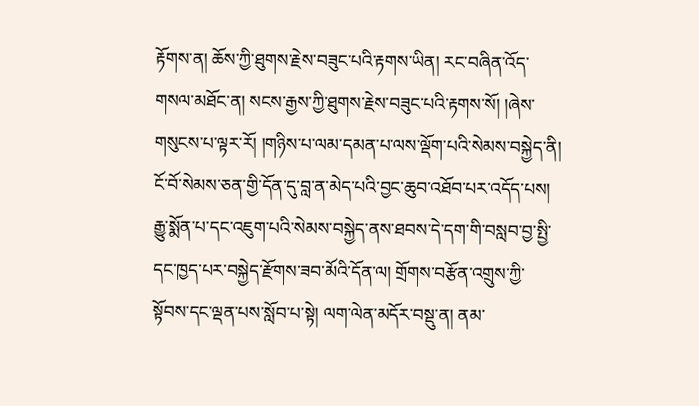རྟོགས་ན། ཆོས་ཀྱི་ཐུགས་རྗེས་བཟུང་པའི་རྟགས་ཡིན། རང་བཞིན་འོད་གསལ་མཐོང་ན། སངས་རྒྱས་ཀྱི་ཐུགས་རྗེས་བཟུང་པའི་རྟགས་སོ། །ཞེས་གསུངས་པ་ལྟར་རོ། །གཉིས་པ་ལམ་དམན་པ་ལས་ལྡོག་པའི་སེམས་བསྐྱེད་ནི། ངོ་བོ་སེམས་ཅན་གྱི་དོན་དུ་བླ་ན་མེད་པའི་བྱང་ཆུབ་འཐོབ་པར་འདོད་པས། རྒྱུ་སྨོན་པ་དང་འཇུག་པའི་སེམས་བསྐྱེད་ནས་ཐབས་དེ་དག་གི་བསླབ་བྱ་སྤྱི་དང་ཁྱད་པར་བསྐྱེད་རྫོགས་ཟབ་མོའི་དོན་ལ། གྲོགས་བརྩོན་འགྲུས་ཀྱི་སྟོབས་དང་ལྡན་པས་སློབ་པ་སྟེ། ལག་ལེན་མདོར་བསྡུ་ན། ནམ་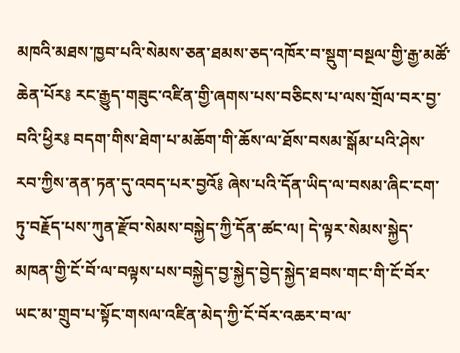མཁའི་མཐས་ཁྱབ་པའི་སེམས་ཅན་ཐམས་ཅད་འཁོར་བ་སྡུག་བསྔལ་གྱི་རྒྱ་མཚོ་ཆེན་པོར༔ རང་རྒྱུད་གཟུང་འཛིན་གྱི་ཞགས་པས་བཅིངས་པ་ལས་གྲོལ་བར་བྱ་བའི་ཕྱིར༔ བདག་གིས་ཐེག་པ་མཆོག་གི་ཆོས་ལ་ཐོས་བསམ་སྒོམ་པའི་ཤེས་རབ་ཀྱིས་ནན་ཏན་དུ་འབད་པར་བྱའོ༔ ཞེས་པའི་དོན་ཡིད་ལ་བསམ་ཞིང་ངག་ཏུ་བརྗོད་པས་ཀུན་རྫོབ་སེམས་བསྐྱེད་ཀྱི་དོན་ཚང་ལ། དེ་ལྟར་སེམས་སྐྱེད་མཁན་གྱི་ངོ་བོ་ལ་བལྟས་པས་བསྐྱེད་བྱ་སྐྱེད་བྱེད་སྐྱེད་ཐབས་གང་གི་ངོ་བོར་ཡང་མ་གྲུབ་པ་སྟོང་གསལ་འཛིན་མེད་ཀྱི་ངོ་བོར་འཆར་བ་ལ་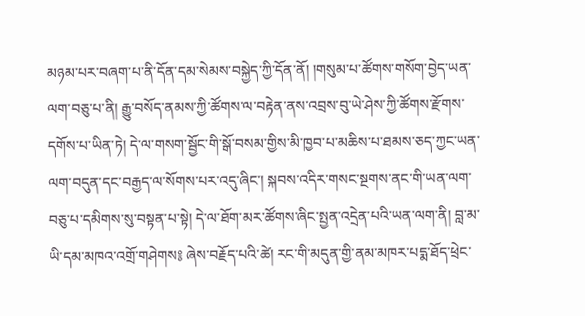མཉམ་པར་བཞག་པ་ནི་དོན་དམ་སེམས་བསྐྱེད་ཀྱི་དོན་ནོ། །གསུམ་པ་ཚོགས་གསོག་བྱེད་ཡན་ལག་བཅུ་པ་ནི། རྒྱུ་བསོད་ནམས་ཀྱི་ཚོགས་ལ་བརྟེན་ནས་འབྲས་བུ་ཡེ་ཤེས་ཀྱི་ཚོགས་རྫོགས་དགོས་པ་ཡིན་ཏེ། དེ་ལ་གསག་སྦྱོང་གི་སྒོ་བསམ་གྱིས་མི་ཁྱབ་པ་མཆིས་པ་ཐམས་ཅད་ཀྱང་ཡན་ལག་བདུན་དང་བརྒྱད་ལ་སོགས་པར་འདུ་ཞིང་། སྐབས་འདིར་གསང་སྔགས་ནང་གི་ཡན་ལག་བཅུ་པ་དམིགས་སུ་བསྟན་པ་སྟེ། དེ་ལ་ཐོག་མར་ཚོགས་ཞིང་སྤྱན་འདྲེན་པའི་ཡན་ལག་ནི། བླ་མ་ཡི་དམ་མཁའ་འགྲོ་གཤེགས༔ ཞེས་བརྗོད་པའི་ཚེ། རང་གི་མདུན་གྱི་ནམ་མཁར་པདྨ་ཐོད་ཕྲེང་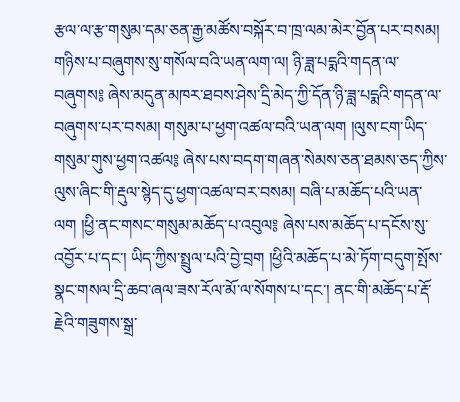རྩལ་ལ་རྩ་གསུམ་དམ་ཅན་རྒྱ་མཚོས་བསྐོར་བ་ཁྲ་ལམ་མེར་བྱོན་པར་བསམ། གཉིས་པ་བཞུགས་སུ་གསོལ་བའི་ཡན་ལག་ལ། ཉི་ཟླ་པདྨའི་གདན་ལ་བཞུགས༔ ཞེས་མདུན་མཁར་ཐབས་ཤེས་དྲི་མེད་ཀྱི་དོན་ཉི་ཟླ་པདྨའི་གདན་ལ་བཞུགས་པར་བསམ། གསུམ་པ་ཕྱག་འཚལ་བའི་ཡན་ལག །ལུས་ངག་ཡིད་གསུམ་གུས་ཕྱག་འཚལ༔ ཞེས་པས་བདག་གཞན་སེམས་ཅན་ཐམས་ཅད་ཀྱིས་ལུས་ཞིང་གི་རྡུལ་སྙེད་དུ་ཕྱག་འཚལ་བར་བསམ། བཞི་པ་མཆོད་པའི་ཡན་ལག །ཕྱི་ནང་གསང་གསུམ་མཆོད་པ་འབུལ༔ ཞེས་པས་མཆོད་པ་དངོས་སུ་འབྱོར་པ་དང་། ཡིད་ཀྱིས་སྤྲུལ་པའི་བྱེ་བྲག །ཕྱིའི་མཆོད་པ་མེ་ཏོག་བདུག་སྤོས་སྣང་གསལ་དྲི་ཆབ་ཞལ་ཟས་རོལ་མོ་ལ་སོགས་པ་དང་། ནང་གི་མཆོད་པ་རྡོ་རྗེའི་གཟུགས་སྒྲ་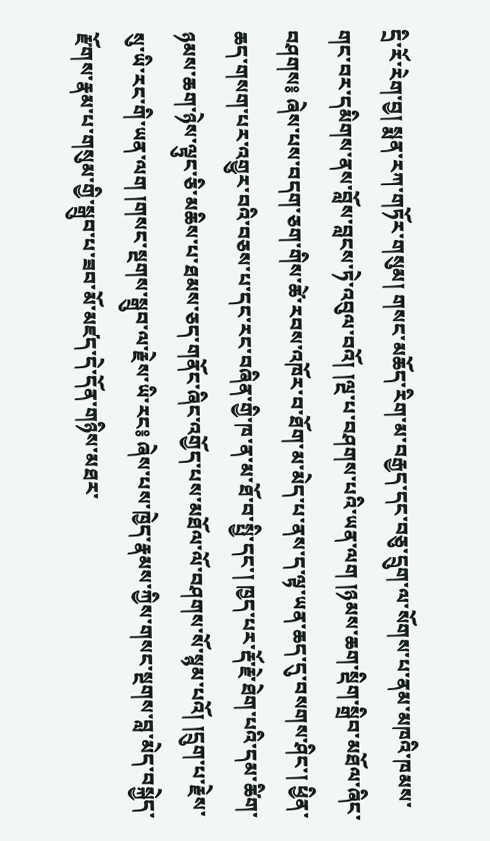དྲི་རོ་རེག་བྱ། སྨན་རཀ་གཏོར་གསུམ། གསང་མཆོད་རིག་མ་བརྒྱད་དང་བཅུ་དྲུག་ལ་སོགས་པ་ནམ་མཁའི་ཁམས་གང་བར་དམིགས་ནས་བློས་བླངས་ཏེ་འབུལ་བའོ། །ལྔ་པ་བཤགས་པའི་ཡན་ལག །ཉམས་ཆག་སྡིག་སྒྲིབ་མཐོལ་ཞིང་བཤགས༔ ཞེས་པས་བདག་ཅག་གིས་ཚེ་རབས་འཁོར་བ་ཐོག་མ་མེད་པ་ནས་ད་ལྟ་ཡན་ཆད་དུ་བསགས་ཤིང་། ཕྱིན་ཆད་གསག་པར་འགྱུར་བའི་བཅས་པ་དང་རང་བཞིན་གྱི་ཁ་ན་མ་ཐོ་བ་སྤྱི་དང་། ཁྱད་པར་རྡོ་རྗེ་ཐེག་པའི་དམ་ཚིག་ཉམས་ཆག་ཉེས་ལྟུང་ཅི་མཆིས་པ་ཐམས་ཅད་གནོང་ཞིང་འགྱོད་པས་མཐོལ་ལོ་བཤགས་སོ་སྙམ་པའོ། །དྲུག་པ་རྗེས་སུ་ཡི་རང་གི་ཡན་ལག །གསང་སྔགས་སྒྲུབ་ལ་རྗེས་ཡི་རང༔ ཞེས་པས་ཁྱེད་རྣམས་ཀྱིས་གསང་སྔགས་བླ་མེད་བསྐྱེད་རྫོགས་རྣམ་པ་གསུམ་གྱི་སྒྲུབ་པ་ཟབ་མོ་མཛད་དེ་དོན་གཉིས་མཐར་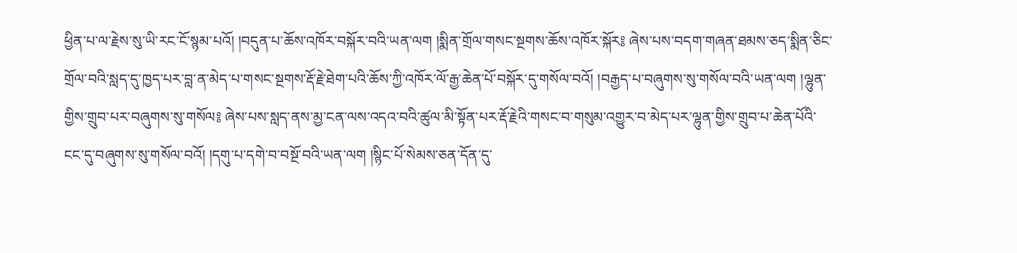ཕྱིན་པ་ལ་རྗེས་སུ་ཡི་རང་ངོ་སྙམ་པའོ། །བདུན་པ་ཆོས་འཁོར་བསྐོར་བའི་ཡན་ལག །སྨིན་གྲོལ་གསང་སྔགས་ཆོས་འཁོར་སྐོར༔ ཞེས་པས་བདག་གཞན་ཐམས་ཅད་སྨིན་ཅིང་གྲོལ་བའི་སླད་དུ་ཁྱད་པར་བླ་ན་མེད་པ་གསང་སྔགས་རྡོ་རྗེ་ཐེག་པའི་ཆོས་ཀྱི་འཁོར་ལོ་རྒྱ་ཆེན་པོ་བསྐོར་དུ་གསོལ་བའོ། །བརྒྱད་པ་བཞུགས་སུ་གསོལ་བའི་ཡན་ལག །ལྷུན་གྱིས་གྲུབ་པར་བཞུགས་སུ་གསོལ༔ ཞེས་པས་སླད་ནས་མྱ་ངན་ལས་འདའ་བའི་ཚུལ་མི་སྟོན་པར་རྡོ་རྗེའི་གསང་བ་གསུམ་འགྱུར་བ་མེད་པར་ལྷུན་གྱིས་གྲུབ་པ་ཆེན་པོའི་ངང་དུ་བཞུགས་སུ་གསོལ་བའོ། །དགུ་པ་དགེ་བ་བསྔོ་བའི་ཡན་ལག །སྙིང་པོ་སེམས་ཅན་དོན་དུ་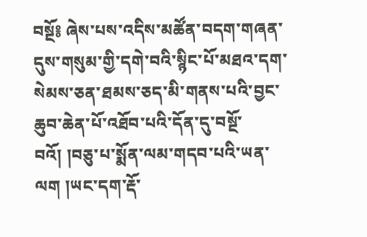བསྔོ༔ ཞེས་པས་འདིས་མཚོན་བདག་གཞན་དུས་གསུམ་གྱི་དགེ་བའི་སྙིང་པོ་མཐའ་དག་སེམས་ཅན་ཐམས་ཅད་མི་གནས་པའི་བྱང་ཆུབ་ཆེན་པོ་འཐོབ་པའི་དོན་དུ་བསྔོ་བའོ། །བཅུ་པ་སྨོན་ལམ་གདབ་པའི་ཡན་ལག །ཡང་དག་རྡོ་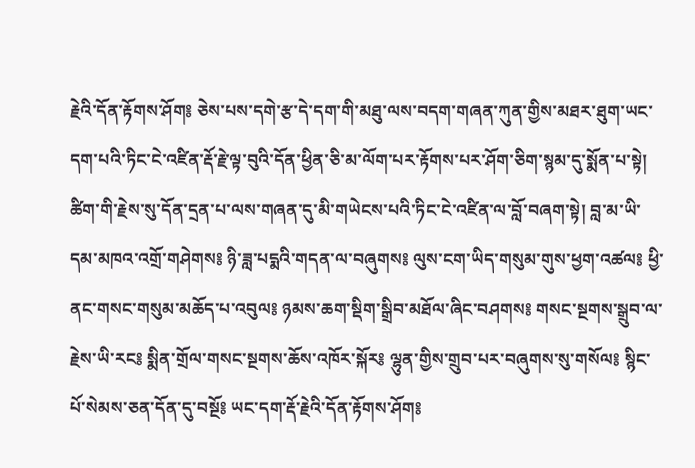རྗེའི་དོན་རྟོགས་ཤོག༔ ཅེས་པས་དགེ་རྩ་དེ་དག་གི་མཐུ་ལས་བདག་གཞན་ཀུན་གྱིས་མཐར་ཐུག་ཡང་དག་པའི་ཏིང་ངེ་འཛིན་རྡོ་རྗེ་ལྟ་བུའི་དོན་ཕྱིན་ཅི་མ་ལོག་པར་རྟོགས་པར་ཤོག་ཅིག་སྙམ་དུ་སྨོན་པ་སྟེ། ཚིག་གི་རྗེས་སུ་དོན་དྲན་པ་ལས་གཞན་དུ་མི་གཡེངས་པའི་ཏིང་ངེ་འཛིན་ལ་བློ་བཞག་སྟེ། བླ་མ་ཡི་དམ་མཁའ་འགྲོ་གཤེགས༔ ཉི་ཟླ་པདྨའི་གདན་ལ་བཞུགས༔ ལུས་ངག་ཡིད་གསུམ་གུས་ཕྱག་འཚལ༔ ཕྱི་ནང་གསང་གསུམ་མཆོད་པ་འབུལ༔ ཉམས་ཆག་སྡིག་སྒྲིབ་མཐོལ་ཞིང་བཤགས༔ གསང་སྔགས་སྒྲུབ་ལ་རྗེས་ཡི་རང༔ སྨིན་གྲོལ་གསང་སྔགས་ཆོས་འཁོར་སྐོར༔ ལྷུན་གྱིས་གྲུབ་པར་བཞུགས་སུ་གསོལ༔ སྙིང་པོ་སེམས་ཅན་དོན་དུ་བསྔོ༔ ཡང་དག་རྡོ་རྗེའི་དོན་རྟོགས་ཤོག༔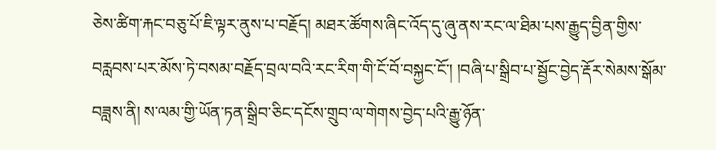ཅེས་ཚིག་རྐང་བཅུ་པོ་ཇི་ལྟར་ནུས་པ་བརྗོད། མཐར་ཚོགས་ཞིང་འོད་དུ་ཞུ་ནས་རང་ལ་ཐིམ་པས་རྒྱུད་བྱིན་གྱིས་བརླབས་པར་མོས་ཏེ་བསམ་བརྗོད་བྲལ་བའི་རང་རིག་གི་ངོ་བོ་བསྐྱང་ངོ་། །བཞི་པ་སྒྲིབ་པ་སྦྱོང་བྱེད་རྡོར་སེམས་སྒོམ་བཟླས་ནི། ས་ལམ་གྱི་ཡོན་ཏན་སྒྲིབ་ཅིང་དངོས་གྲུབ་ལ་གེགས་བྱེད་པའི་རྒྱུ་ཉོན་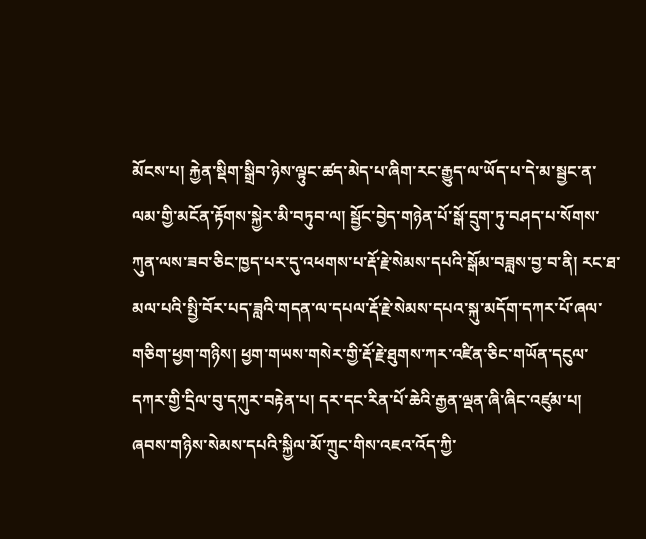མོངས་པ། རྐྱེན་སྡིག་སྒྲིབ་ཉེས་ལྟུང་ཚད་མེད་པ་ཞིག་རང་རྒྱུད་ལ་ཡོད་པ་དེ་མ་སྦྱང་ན་ལམ་གྱི་མངོན་རྟོགས་སྐྱེར་མི་བཏུབ་ལ། སྦྱོང་བྱེད་གཉེན་པོ་སྒོ་དྲུག་ཏུ་བཤད་པ་སོགས་ཀུན་ལས་ཟབ་ཅིང་ཁྱད་པར་དུ་འཕགས་པ་རྡོ་རྗེ་སེམས་དཔའི་སྒོམ་བཟླས་བྱ་བ་ནི། རང་ཐ་མལ་པའི་སྤྱི་བོར་པད་ཟླའི་གདན་ལ་དཔལ་རྡོ་རྗེ་སེམས་དཔའ་སྐུ་མདོག་དཀར་པོ་ཞལ་གཅིག་ཕྱག་གཉིས། ཕྱག་གཡས་གསེར་གྱི་རྡོ་རྗེ་ཐུགས་ཀར་འཛིན་ཅིང་གཡོན་དངུལ་དཀར་གྱི་དྲིལ་བུ་དཀུར་བརྟེན་པ། དར་དང་རིན་པོ་ཆེའི་རྒྱན་ལྡན་ཞི་ཞིང་འཛུམ་པ། ཞབས་གཉིས་སེམས་དཔའི་སྐྱིལ་མོ་ཀྲུང་གིས་འཇའ་འོད་ཀྱི་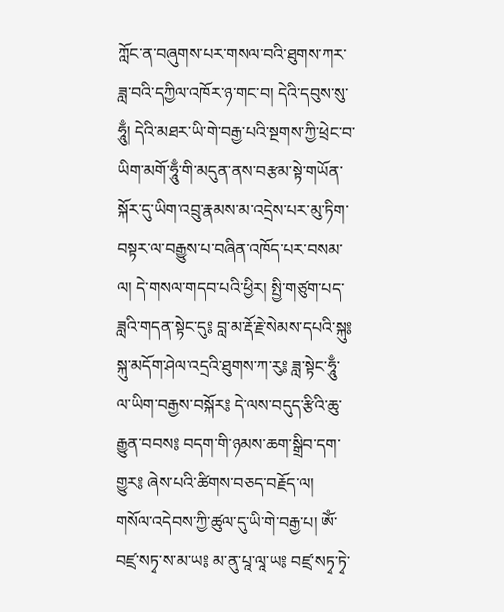ཀློང་ན་བཞུགས་པར་གསལ་བའི་ཐུགས་ཀར་ཟླ་བའི་དཀྱིལ་འཁོར་ཉ་གང་བ། དེའི་དབུས་སུ་ཧཱུྃ། དེའི་མཐར་ཡི་གེ་བརྒྱ་པའི་སྔགས་ཀྱི་ཕྲེང་བ་ཡིག་མགོ་ཧཱུྃ་གི་མདུན་ནས་བརྩམ་སྟེ་གཡོན་སྐོར་དུ་ཡིག་འབྲུ་རྣམས་མ་འདྲེས་པར་མུ་ཏིག་བསྟར་ལ་བརྒྱུས་པ་བཞིན་འཁོད་པར་བསམ་ལ། དེ་གསལ་གདབ་པའི་ཕྱིར། སྤྱི་གཙུག་པད་ཟླའི་གདན་སྟེང་དུ༔ བླ་མ་རྡོ་རྗེ་སེམས་དཔའི་སྐུ༔ སྐུ་མདོག་ཤེལ་འདྲའི་ཐུགས་ཀ་རུ༔ ཟླ་སྟེང་ཧཱུྃ་ལ་ཡིག་བརྒྱས་བསྐོར༔ དེ་ལས་བདུད་རྩིའི་ཆུ་རྒྱུན་བབས༔ བདག་གི་ཉམས་ཆག་སྒྲིབ་དག་གྱུར༔ ཞེས་པའི་ཚིགས་བཅད་བརྗོད་ལ། གསོལ་འདེབས་ཀྱི་ཚུལ་དུ་ཡི་གེ་བརྒྱ་པ། ཨོཾ་བཛྲ་སཏྭ་ས་མ་ཡ༔ མ་ནུ་པཱ་ལཱ་ཡ༔ བཛྲ་སཏྭ་ཏྭེ་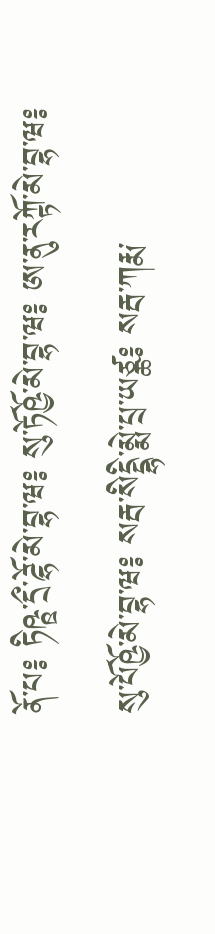ནོ་པ༔ ཏིཥྛ་དྲྀ་ཌྷོ་མེ་བྷ་ཝ༔ སུ་ཏོཥྱོ་མེ་བྷ་ཝ༔ ཨ་ནུ་རཀྟོ་མེ་བྷ་ཝ༔ སུ་པོཥྱོ་མེ་བྷ་ཝ༔ སརྦ་སིདྡྷི་མྨེ་པྲ་ཡཙྪ༔ སརྦ་ཀརྨ་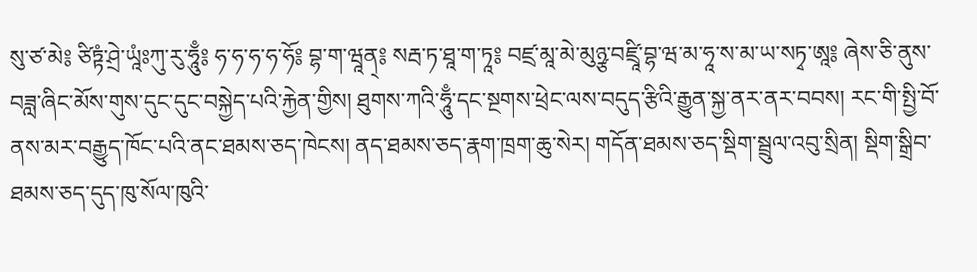སུ་ཙ་མེ༔ ཙིཏྟཾ་ཤྲེ་ཡཱཾཿཀུ་རུ་ཧཱུྃ༔ ཧ་ཧ་ཧ་ཧ་ཧོ༔ བྷ་ག་ཝཱན྄༔ སརྦ་ཏ་ཐཱ་ག་ཏཱ༔ བཛྲ་མཱ་མེ་མུཉྩ་བཛྲཱི་བྷ་ཝ་མ་ཧཱ་ས་མ་ཡ་སཏྭ་ཨཱ༔ ཞེས་ཅི་ནུས་བཟླ་ཞིང་མོས་གུས་དུང་དུང་བསྐྱེད་པའི་རྐྱེན་གྱིས། ཐུགས་ཀའི་ཧཱུྃ་དང་སྔགས་ཕྲེང་ལས་བདུད་རྩིའི་རྒྱུན་སྐྱ་ནར་ནར་བབས། རང་གི་སྤྱི་བོ་ནས་མར་བརྒྱུད་ཁོང་པའི་ནང་ཐམས་ཅད་ཁེངས། ནད་ཐམས་ཅད་རྣག་ཁྲག་ཆུ་སེར། གདོན་ཐམས་ཅད་སྡིག་སྦྲུལ་འབུ་སྲིན། སྡིག་སྒྲིབ་ཐམས་ཅད་དུད་ཁུ་སོལ་ཁུའི་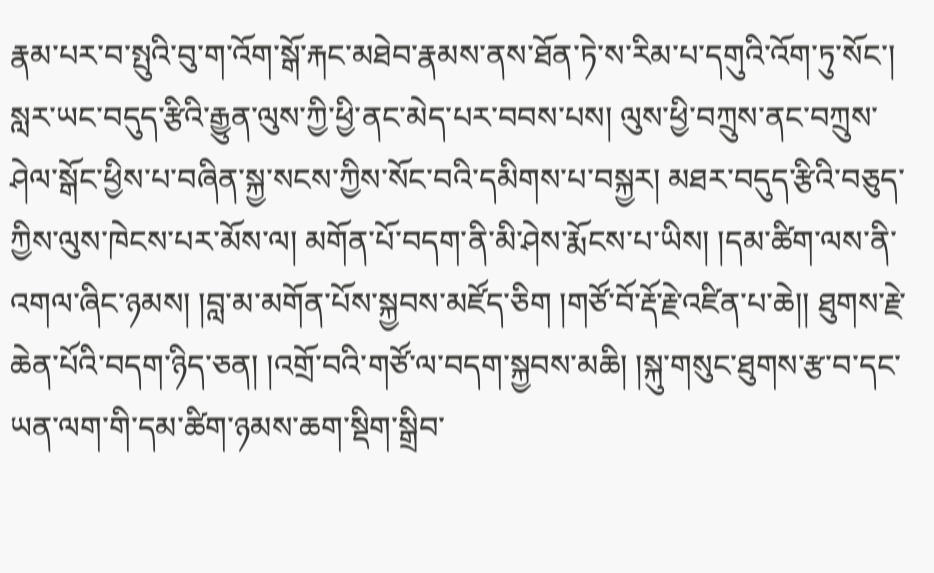རྣམ་པར་བ་སྤུའི་བུ་ག་འོག་སྒོ་རྐང་མཐེབ་རྣམས་ནས་ཐོན་ཏེ་ས་རིམ་པ་དགུའི་འོག་ཏུ་སོང་། སླར་ཡང་བདུད་རྩིའི་རྒྱུན་ལུས་ཀྱི་ཕྱི་ནང་མེད་པར་བབས་པས། ལུས་ཕྱི་བཀྲུས་ནང་བཀྲུས་ཤེལ་སྒོང་ཕྱིས་པ་བཞིན་སྐྱ་སངས་ཀྱིས་སོང་བའི་དམིགས་པ་བསྐྱར། མཐར་བདུད་རྩིའི་བཅུད་ཀྱིས་ལུས་ཁེངས་པར་མོས་ལ། མགོན་པོ་བདག་ནི་མི་ཤེས་རྨོངས་པ་ཡིས། །དམ་ཚིག་ལས་ནི་འགལ་ཞིང་ཉམས། །བླ་མ་མགོན་པོས་སྐྱབས་མཛོད་ཅིག །གཙོ་བོ་རྡོ་རྗེ་འཛིན་པ་ཆེ།། ཐུགས་རྗེ་ཆེན་པོའི་བདག་ཉིད་ཅན། །འགྲོ་བའི་གཙོ་ལ་བདག་སྐྱབས་མཆི། །སྐུ་གསུང་ཐུགས་རྩ་བ་དང་ཡན་ལག་གི་དམ་ཚིག་ཉམས་ཆག་སྡིག་སྒྲིབ་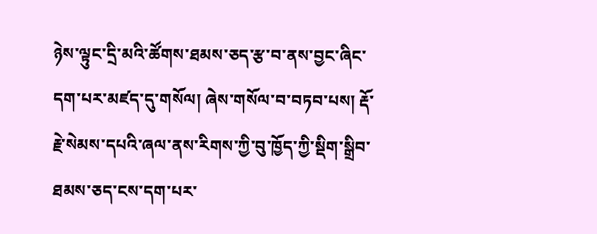ཉེས་ལྟུང་དྲི་མའི་ཚོགས་ཐམས་ཅད་རྩ་བ་ནས་བྱང་ཞིང་དག་པར་མཛད་དུ་གསོལ། ཞེས་གསོལ་བ་བཏབ་པས། རྡོ་རྗེ་སེམས་དཔའི་ཞལ་ནས་རིགས་ཀྱི་བུ་ཁྱོད་ཀྱི་སྡིག་སྒྲིབ་ཐམས་ཅད་ངས་དག་པར་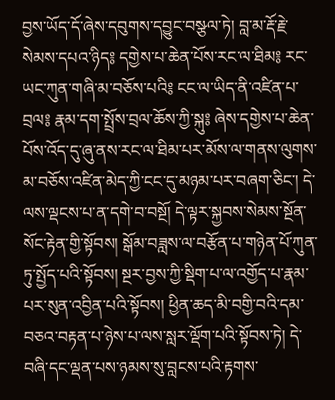བྱས་ཡོད་དོ་ཞེས་དབུགས་དབྱུང་བསྩལ་ཏེ། བླ་མ་རྡོ་རྗེ་སེམས་དཔའ་ཉིད༔ དགྱེས་པ་ཆེན་པོས་རང་ལ་ཐིམ༔ རང་ཡང་ཀུན་གཞི་མ་བཅོས་པའི༔ ངང་ལ་ཡིད་ནི་འཛིན་པ་བྲལ༔ རྣམ་དག་སྤྲོས་བྲལ་ཆོས་ཀྱི་སྐུ༔ ཞེས་དགྱེས་པ་ཆེན་པོས་འོད་དུ་ཞུ་ནས་རང་ལ་ཐིམ་པར་མོས་ལ་གནས་ལུགས་མ་བཅོས་འཛིན་མེད་ཀྱི་ངང་དུ་མཉམ་པར་བཞག་ཅིང་། དེ་ལས་ལྡངས་པ་ན་དགེ་བ་བསྔོ། དེ་ལྟར་སྐྱབས་སེམས་སྔོན་སོང་རྟེན་གྱི་སྟོབས། སྒོམ་བཟླས་ལ་བརྩོན་པ་གཉེན་པོ་ཀུན་ཏུ་སྤྱོད་པའི་སྟོབས། སྔར་བྱས་ཀྱི་སྡིག་པ་ལ་འགྱོད་པ་རྣམ་པར་སུན་འབྱིན་པའི་སྟོབས། ཕྱིན་ཆད་མི་བགྱི་བའི་དམ་བཅའ་བརྟན་པ་ཉེས་པ་ལས་སླར་ལྡོག་པའི་སྟོབས་ཏེ། དེ་བཞི་དང་ལྡན་པས་ཉམས་སུ་བླངས་པའི་རྟགས་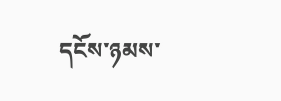དངོས་ཉམས་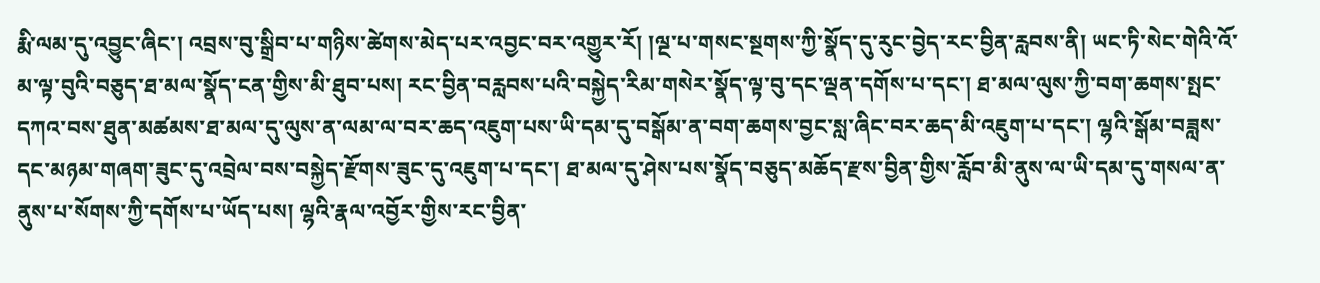རྨི་ལམ་དུ་འབྱུང་ཞིང་། འབྲས་བུ་སྒྲིབ་པ་གཉིས་ཚེགས་མེད་པར་འབྱང་བར་འགྱུར་རོ། །ལྔ་པ་གསང་སྔགས་ཀྱི་སྣོད་དུ་རུང་བྱེད་རང་བྱིན་རླབས་ནི། ཡང་ཏི་སེང་གེའི་འོ་མ་ལྟ་བུའི་བཅུད་ཐ་མལ་སྣོད་ངན་གྱིས་མི་ཐུབ་པས། རང་བྱིན་བརླབས་པའི་བསྐྱེད་རིམ་གསེར་སྣོད་ལྟ་བུ་དང་ལྡན་དགོས་པ་དང་། ཐ་མལ་ལུས་ཀྱི་བག་ཆགས་སྤང་དཀའ་བས་ཐུན་མཚམས་ཐ་མལ་དུ་ལུས་ན་ལམ་ལ་བར་ཆད་འཇུག་པས་ཡི་དམ་དུ་བསྒོམ་ན་བག་ཆགས་བྱང་སླ་ཞིང་བར་ཆད་མི་འཇུག་པ་དང་། ལྷའི་སྒོམ་བཟླས་དང་མཉམ་གཞག་ཟུང་དུ་འབྲེལ་བས་བསྐྱེད་རྫོགས་ཟུང་དུ་འཇུག་པ་དང་། ཐ་མལ་དུ་ཤེས་པས་སྣོད་བཅུད་མཆོད་རྫས་བྱིན་གྱིས་རློབ་མི་ནུས་ལ་ཡི་དམ་དུ་གསལ་ན་ནུས་པ་སོགས་ཀྱི་དགོས་པ་ཡོད་པས། ལྷའི་རྣལ་འབྱོར་གྱིས་རང་བྱིན་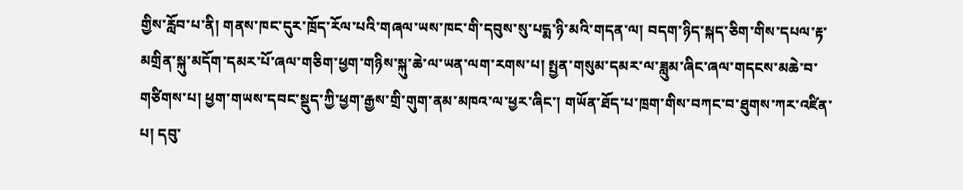གྱིས་རློབ་པ་ནི། གནས་ཁང་དུར་ཁྲོད་རོལ་པའི་གཞལ་ཡས་ཁང་གི་དབུས་སུ་པདྨ་ཉི་མའི་གདན་ལ། བདག་ཉིད་སྐད་ཅིག་གིས་དཔལ་རྟ་མགྲིན་སྐུ་མདོག་དམར་པོ་ཞལ་གཅིག་ཕྱག་གཉིས་སྐུ་ཆེ་ལ་ཡན་ལག་རགས་པ། སྤྱན་གསུམ་དམར་ལ་ཟླུམ་ཞིང་ཞལ་གདངས་མཆེ་བ་གཙིགས་པ། ཕྱག་གཡས་དབང་སྡུད་ཀྱི་ཕྱག་རྒྱས་གྲི་གུག་ནམ་མཁའ་ལ་ཕྱར་ཞིང་། གཡོན་ཐོད་པ་ཁྲག་གིས་བཀང་བ་ཐུགས་ཀར་འཛིན་པ། དབུ་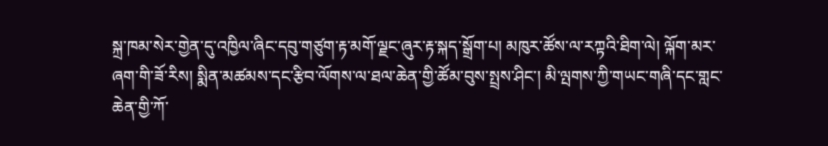སྐྲ་ཁམ་སེར་གྱེན་དུ་འཁྱིལ་ཞིང་དབུ་གཙུག་རྟ་མགོ་ལྗང་ཞུར་རྟ་སྐད་སྒྲོག་པ། མཁུར་ཚོས་ལ་རཀྟའི་ཐིག་ལེ། ལྐོག་མར་ཞག་གི་ཟོ་རིས། སྨིན་མཚམས་དང་རྩིབ་ལོགས་ལ་ཐལ་ཆེན་གྱི་ཚོམ་བུས་སྤྲས་ཤིང་། མི་ལྤགས་ཀྱི་གཡང་གཞི་དང་གླང་ཆེན་གྱི་ཀོ་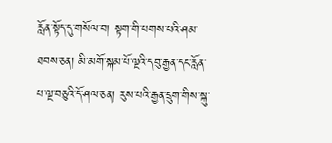རློན་སྟོད་དུ་གསོལ་བ། སྟག་གི་པགས་པའི་ཤམ་ཐབས་ཅན། མི་མགོ་སྐམ་པོ་ལྔའི་དབུ་རྒྱན་དང་རློན་པ་ལྔ་བཅུའི་དོ་ཤལ་ཅན། རུས་པའི་རྒྱན་དྲུག་གིས་སྐུ་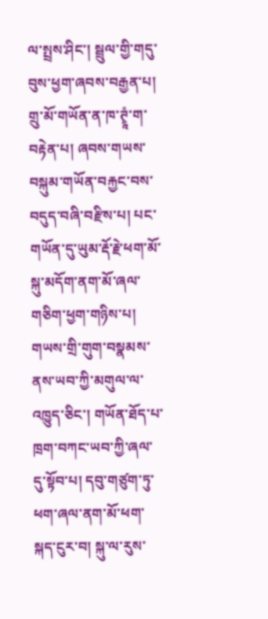ལ་སྤྲས་ཤིང་། སྦྲུལ་གྱི་གདུ་བུས་ཕྱག་ཞབས་བརྒྱན་པ། གྲུ་མོ་གཡོན་ན་ཁ་ཊྭཱཾ་ག་བརྟེན་པ། ཞབས་གཡས་བསྐུམ་གཡོན་བརྐྱང་བས་བདུད་བཞི་བརྫིས་པ། པང་གཡོན་དུ་ཡུམ་རྡོ་རྗེ་ཕག་མོ་སྐུ་མདོག་ནག་མོ་ཞལ་གཅིག་ཕྱག་གཉིས་པ། གཡས་གྲི་གུག་བསྣམས་ནས་ཡབ་ཀྱི་མགུལ་ལ་འཁྱུད་ཅིང་། གཡོན་ཐོད་པ་ཁྲག་བཀང་ཡབ་ཀྱི་ཞལ་དུ་སྟོབ་པ། དབུ་གཙུག་ཏུ་ཕག་ཞལ་ནག་མོ་ཕག་སྐད་ངུར་བ། སྐུ་ལ་རུས་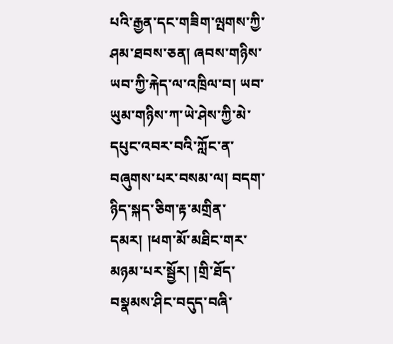པའི་རྒྱན་དང་གཟིག་ལྤགས་ཀྱི་ཤམ་ཐབས་ཅན། ཞབས་གཉིས་ཡབ་ཀྱི་རྐེད་ལ་འཁྲིལ་བ། ཡབ་ཡུམ་གཉིས་ཀ་ཡེ་ཤེས་ཀྱི་མེ་དཔུང་འབར་བའི་ཀློང་ན་བཞུགས་པར་བསམ་ལ། བདག་ཉིད་སྐད་ཅིག་རྟ་མགྲིན་དམར། །ཕག་མོ་མཐིང་གར་མཉམ་པར་སྦྱོར། །གྲི་ཐོད་བསྣམས་ཤིང་བདུད་བཞི་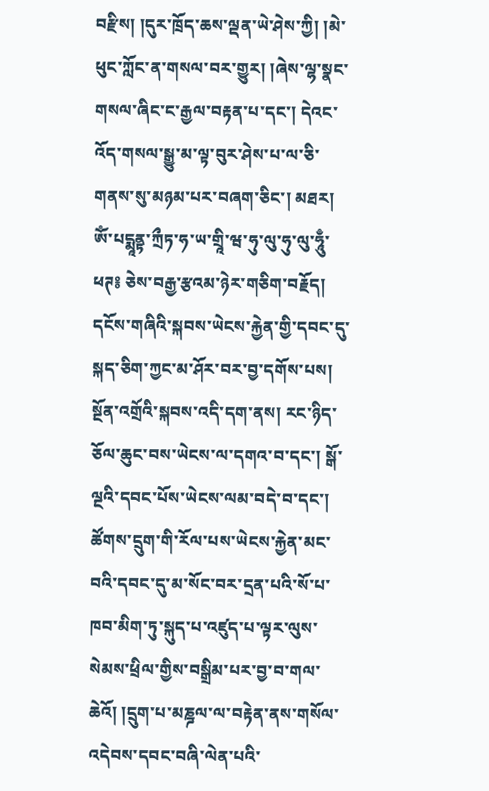བརྫིས། །དུར་ཁྲོད་ཆས་ལྡན་ཡེ་ཤེས་ཀྱི། །མེ་ཕུང་ཀློང་ན་གསལ་བར་གྱུར། །ཞེས་ལྷ་སྣང་གསལ་ཞིང་ང་རྒྱལ་བརྟན་པ་དང་། དེའང་འོད་གསལ་སྒྱུ་མ་ལྟ་བུར་ཤེས་པ་ལ་ཅི་གནས་སུ་མཉམ་པར་བཞག་ཅིང་། མཐར། ཨོཾ་པདྨཱནྟ་ཀྲྀཏ་ཧ་ཡ་གྲཱི་ཝ་ཧུ་ལུ་ཧུ་ལུ་ཧཱུྃ་ཕཊ༔ ཅེས་བརྒྱ་རྩའམ་ཉེར་གཅིག་བརྗོད། དངོས་གཞིའི་སྐབས་ཡེངས་རྐྱེན་གྱི་དབང་དུ་སྐད་ཅིག་ཀྱང་མ་ཤོར་བར་བྱ་དགོས་པས། སྔོན་འགྲོའི་སྐབས་འདི་དག་ནས། རང་ཉིད་ཅོལ་ཆུང་བས་ཡེངས་ལ་དགའ་བ་དང་། སྒོ་ལྔའི་དབང་པོས་ཡེངས་ལམ་བདེ་བ་དང་། ཚོགས་དྲུག་གི་རོལ་པས་ཡེངས་རྐྱེན་མང་བའི་དབང་དུ་མ་སོང་བར་དྲན་པའི་སོ་པ་ཁབ་མིག་ཏུ་སྐུད་པ་འཛུད་པ་ལྟར་ལུས་སེམས་ཕྲིལ་གྱིས་བསྒྲིམ་པར་བྱ་བ་གལ་ཆེའོ། །དྲུག་པ་མཎྜལ་ལ་བརྟེན་ནས་གསོལ་འདེབས་དབང་བཞི་ལེན་པའི་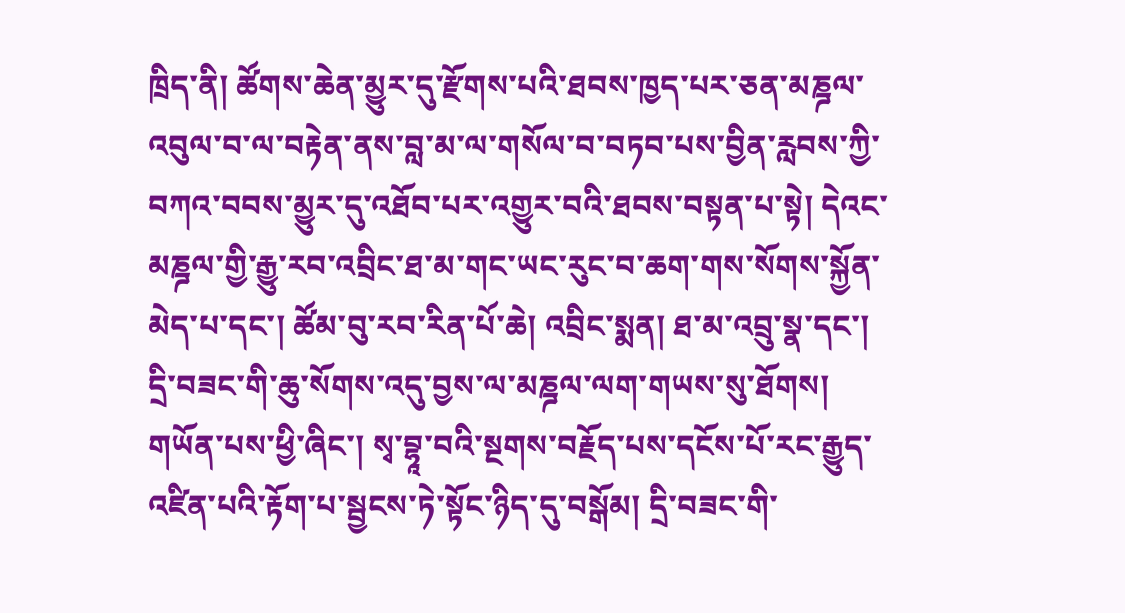ཁྲིད་ནི། ཚོགས་ཆེན་མྱུར་དུ་རྫོགས་པའི་ཐབས་ཁྱད་པར་ཅན་མཎྜལ་འབུལ་བ་ལ་བརྟེན་ནས་བླ་མ་ལ་གསོལ་བ་བཏབ་པས་བྱིན་རླབས་ཀྱི་བཀའ་བབས་མྱུར་དུ་འཐོབ་པར་འགྱུར་བའི་ཐབས་བསྟན་པ་སྟེ། དེའང་མཎྜལ་གྱི་རྒྱུ་རབ་འབྲིང་ཐ་མ་གང་ཡང་རུང་བ་ཆག་གས་སོགས་སྐྱོན་མེད་པ་དང་། ཚོམ་བུ་རབ་རིན་པོ་ཆེ། འབྲིང་སྨན། ཐ་མ་འབྲུ་སྣ་དང་། དྲི་བཟང་གི་ཆུ་སོགས་འདུ་བྱས་ལ་མཎྜལ་ལག་གཡས་སུ་ཐོགས། གཡོན་པས་ཕྱི་ཞིང་། སྭ་བྷཱ་བའི་སྔགས་བརྗོད་པས་དངོས་པོ་རང་རྒྱུད་འཛིན་པའི་རྟོག་པ་སྦྱངས་ཏེ་སྟོང་ཉིད་དུ་བསྒོམ། དྲི་བཟང་གི་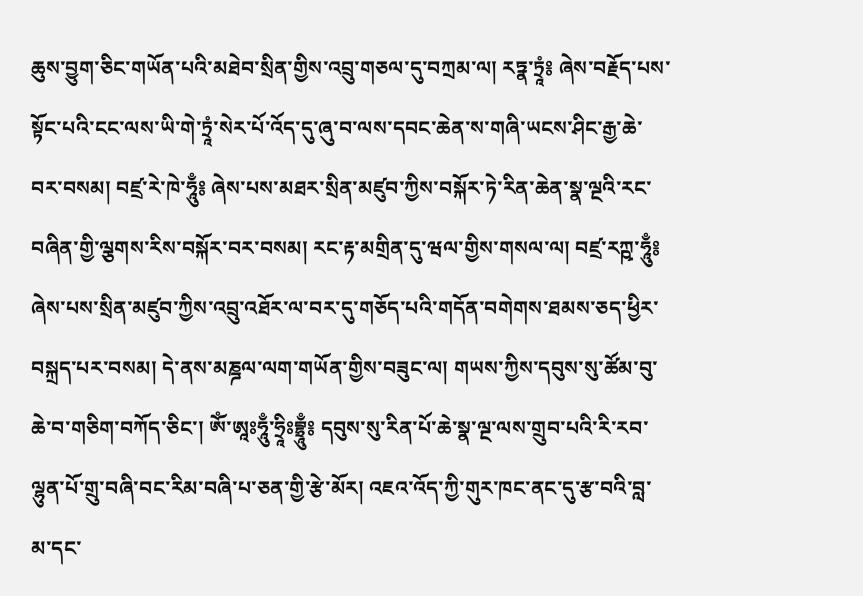ཆུས་བྱུག་ཅིང་གཡོན་པའི་མཐེབ་སྲིན་གྱིས་འབྲུ་གཅལ་དུ་བཀྲམ་ལ། རཏྣ་ཏྲཱཾ༔ ཞེས་བརྗོད་པས་སྟོང་པའི་ངང་ལས་ཡི་གེ་ཏྲཱཾ་སེར་པོ་འོད་དུ་ཞུ་བ་ལས་དབང་ཆེན་ས་གཞི་ཡངས་ཤིང་རྒྱ་ཆེ་བར་བསམ། བཛྲ་རེ་ཁེ་ཧཱུྃ༔ ཞེས་པས་མཐར་སྲིན་མཛུབ་ཀྱིས་བསྐོར་ཏེ་རིན་ཆེན་སྣ་ལྔའི་རང་བཞིན་གྱི་ལྕགས་རིས་བསྐོར་བར་བསམ། རང་རྟ་མགྲིན་དུ་ཝལ་གྱིས་གསལ་ལ། བཛྲ་རཀྵ་ཧཱུྃ༔ ཞེས་པས་སྲིན་མཛུབ་ཀྱིས་འབྲུ་འཐོར་ལ་བར་དུ་གཅོད་པའི་གདོན་བགེགས་ཐམས་ཅད་ཕྱིར་བསྐྲད་པར་བསམ། དེ་ནས་མཎྜལ་ལག་གཡོན་གྱིས་བཟུང་ལ། གཡས་ཀྱིས་དབུས་སུ་ཚོམ་བུ་ཆེ་བ་གཅིག་བཀོད་ཅིང་། ཨོཾ་ཨཱཿཧཱུྃ་ཧྲཱིཿབྷྲཱུྃ༔ དབུས་སུ་རིན་པོ་ཆེ་སྣ་ལྔ་ལས་གྲུབ་པའི་རི་རབ་ལྷུན་པོ་གྲུ་བཞི་བང་རིམ་བཞི་པ་ཅན་གྱི་རྩེ་མོར། འཇའ་འོད་ཀྱི་གུར་ཁང་ནང་དུ་རྩ་བའི་བླ་མ་དང་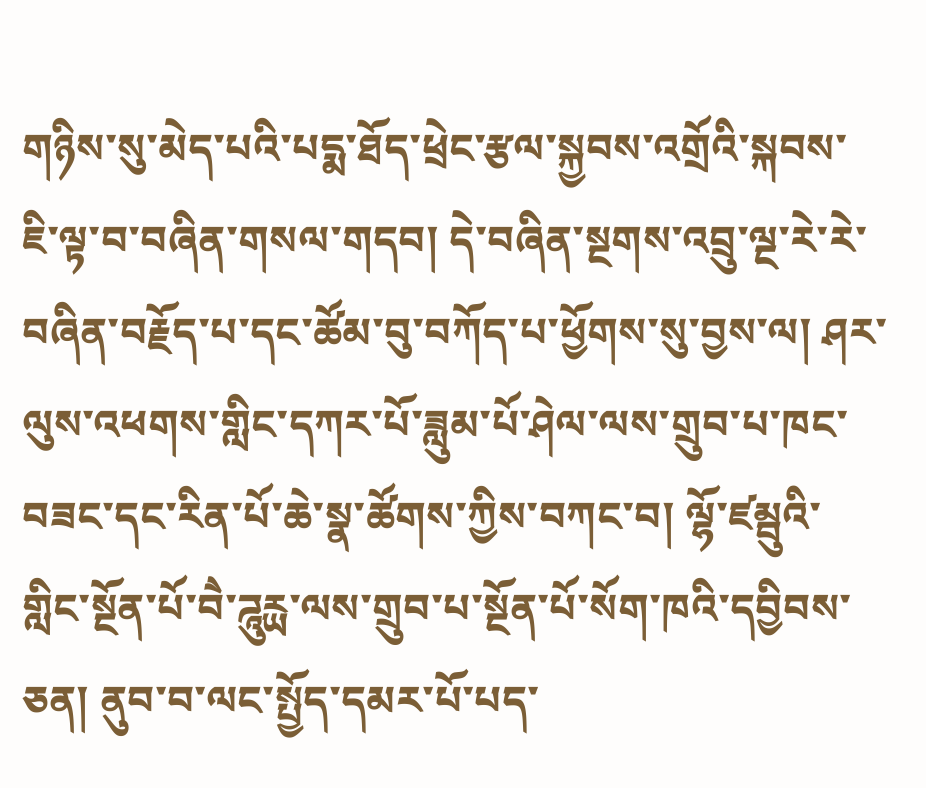གཉིས་སུ་མེད་པའི་པདྨ་ཐོད་ཕྲེང་རྩལ་སྐྱབས་འགྲོའི་སྐབས་ཇི་ལྟ་བ་བཞིན་གསལ་གདབ། དེ་བཞིན་སྔགས་འབྲུ་ལྔ་རེ་རེ་བཞིན་བརྗོད་པ་དང་ཚོམ་བུ་བཀོད་པ་ཕྱོགས་སུ་བྱས་ལ། ཤར་ལུས་འཕགས་གླིང་དཀར་པོ་ཟླུམ་པོ་ཤེལ་ལས་གྲུབ་པ་ཁང་བཟང་དང་རིན་པོ་ཆེ་སྣ་ཚོགས་ཀྱིས་བཀང་བ། ལྷོ་ཛམྦུའི་གླིང་སྔོན་པོ་བཻ་ཌཱུརྻ་ལས་གྲུབ་པ་སྔོན་པོ་སོག་ཁའི་དབྱིབས་ཅན། ནུབ་བ་ལང་སྤྱོད་དམར་པོ་པད་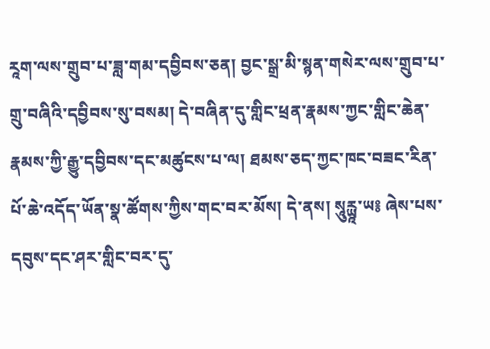རཱག་ལས་གྲུབ་པ་ཟླ་གམ་དབྱིབས་ཅན། བྱང་སྒྲ་མི་སྙན་གསེར་ལས་གྲུབ་པ་གྲུ་བཞིའི་དབྱིབས་སུ་བསམ། དེ་བཞིན་དུ་གླིང་ཕྲན་རྣམས་ཀྱང་གླིང་ཆེན་རྣམས་ཀྱི་རྒྱུ་དབྱིབས་དང་མཚུངས་པ་ལ། ཐམས་ཅད་ཀྱང་ཁང་བཟང་རིན་པོ་ཆེ་འདོད་ཡོན་སྣ་ཚོགས་ཀྱིས་གང་བར་མོས། དེ་ནས། སཱུརྻཱ་ཡ༔ ཞེས་པས་དབུས་དང་ཤར་གླིང་བར་དུ་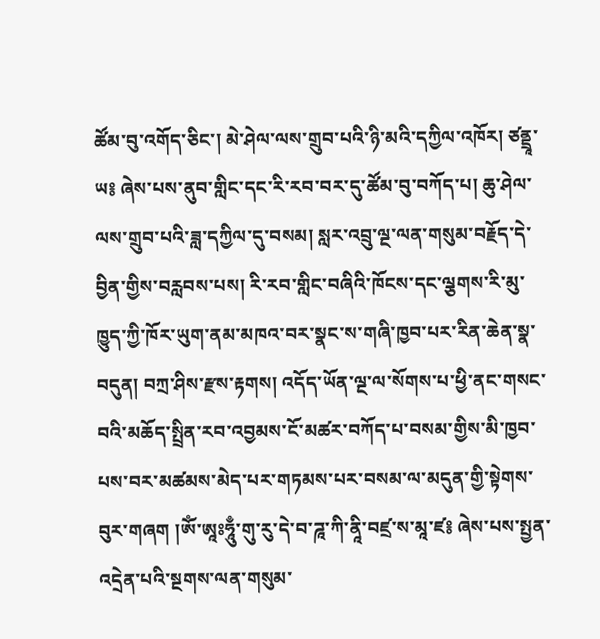ཚོམ་བུ་འགོད་ཅིང་། མེ་ཤེལ་ལས་གྲུབ་པའི་ཉི་མའི་དཀྱིལ་འཁོར། ཙནྡྲཱ་ཡ༔ ཞེས་པས་ནུབ་གླིང་དང་རི་རབ་བར་དུ་ཚོམ་བུ་བཀོད་པ། ཆུ་ཤེལ་ལས་གྲུབ་པའི་ཟླ་དཀྱིལ་དུ་བསམ། སླར་འབྲུ་ལྔ་ལན་གསུམ་བརྗོད་དེ་བྱིན་གྱིས་བརླབས་པས། རི་རབ་གླིང་བཞིའི་ཁོངས་དང་ལྕགས་རི་མུ་ཁྱུད་ཀྱི་ཁོར་ཡུག་ནམ་མཁའ་བར་སྣང་ས་གཞི་ཁྱབ་པར་རིན་ཆེན་སྣ་བདུན། བཀྲ་ཤིས་རྫས་རྟགས། འདོད་ཡོན་ལྔ་ལ་སོགས་པ་ཕྱི་ནང་གསང་བའི་མཆོད་སྤྲིན་རབ་འབྱམས་ངོ་མཚར་བཀོད་པ་བསམ་གྱིས་མི་ཁྱབ་པས་བར་མཚམས་མེད་པར་གཏམས་པར་བསམ་ལ་མདུན་གྱི་སྟེགས་བུར་གཞག །ཨོཾ་ཨཱཿཧཱུྃ་གུ་རུ་དེ་བ་ཌཱ་ཀི་ནཱི་བཛྲ་ས་མཱ་ཛ༔ ཞེས་པས་སྤྱན་འདྲེན་པའི་སྔགས་ལན་གསུམ་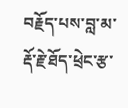བརྗོད་པས་བླ་མ་རྡོ་རྗེ་ཐོད་ཕྲེང་རྩ་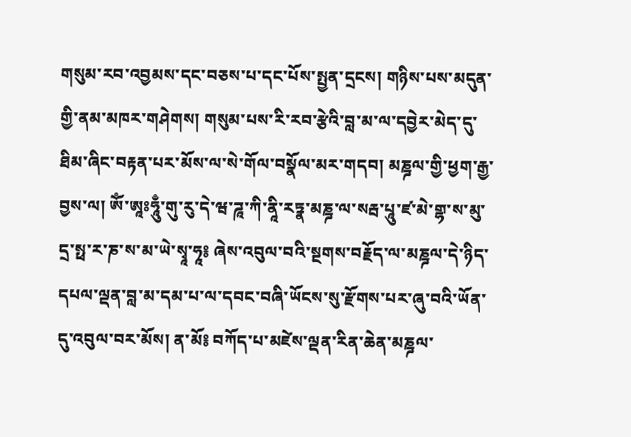གསུམ་རབ་འབྱམས་དང་བཅས་པ་དང་པོས་སྤྱན་དྲངས། གཉིས་པས་མདུན་གྱི་ནམ་མཁར་གཤེགས། གསུམ་པས་རི་རབ་རྩེའི་བླ་མ་ལ་དབྱེར་མེད་དུ་ཐིམ་ཞིང་བརྟན་པར་མོས་ལ་སེ་གོལ་བསྣོལ་མར་གདབ། མཎྜལ་གྱི་ཕྱག་རྒྱ་བྱས་ལ། ཨོཾ་ཨཱཿཧཱུྃ་གུ་རུ་དེ་ཝ་ཌཱ་ཀི་ནཱི་རཏྣ་མཎྜ་ལ་སརྦ་པཱུ་ཛ་མེ་གྷ་ས་མུ་དྲ་སྥ་ར་ཎ་ས་མ་ཡེ་སྭཱ་ཧཱ༔ ཞེས་འབུལ་བའི་སྔགས་བརྗོད་ལ་མཎྜལ་དེ་ཉིད་དཔལ་ལྡན་བླ་མ་དམ་པ་ལ་དབང་བཞི་ཡོངས་སུ་རྫོགས་པར་ཞུ་བའི་ཡོན་དུ་འབུལ་བར་མོས། ན་མོ༔ བཀོད་པ་མཛེས་ལྡན་རིན་ཆེན་མཎྜལ་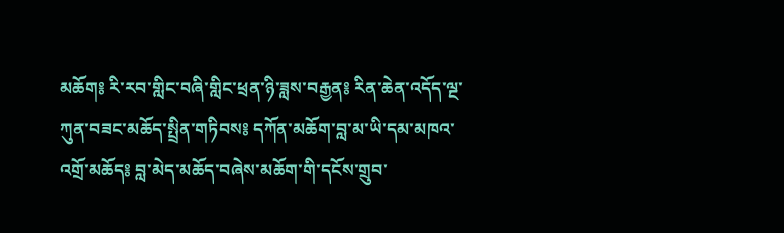མཆོག༔ རི་རབ་གླིང་བཞི་གླིང་ཕྲན་ཉི་ཟླས་བརྒྱན༔ རིན་ཆེན་འདོད་ལྔ་ཀུན་བཟང་མཆོད་སྤྲིན་གཏིབས༔ དཀོན་མཆོག་བླ་མ་ཡི་དམ་མཁའ་འགྲོ་མཆོད༔ བླ་མེད་མཆོད་བཞེས་མཆོག་གི་དངོས་གྲུབ་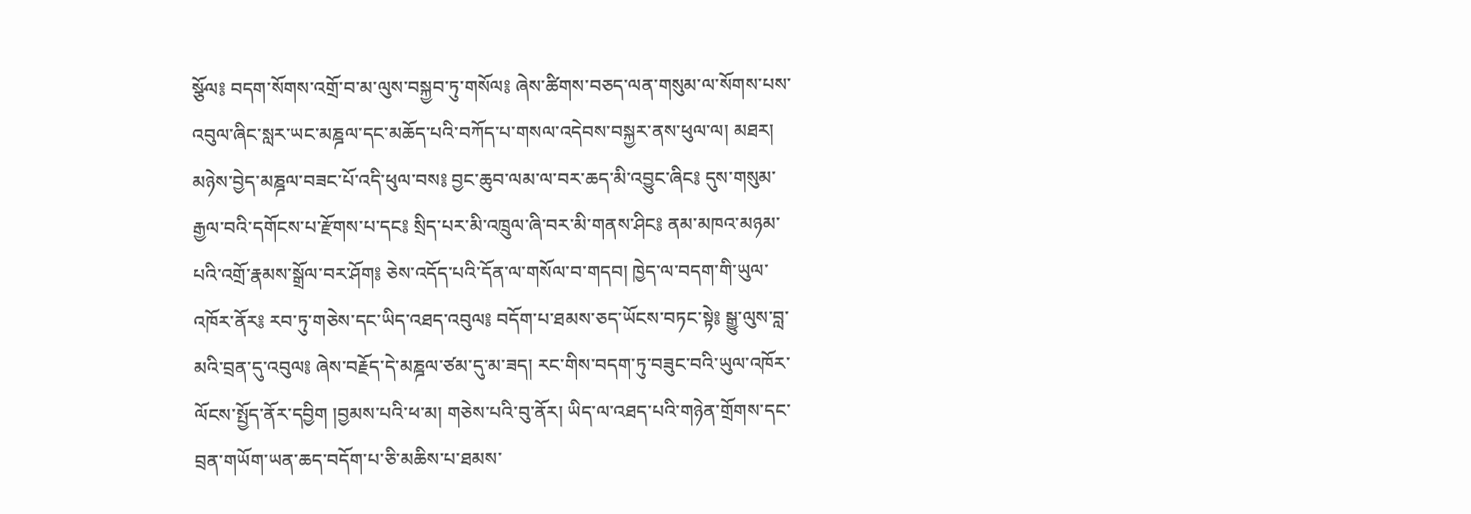སྩོལ༔ བདག་སོགས་འགྲོ་བ་མ་ལུས་བསྐྱབ་ཏུ་གསོལ༔ ཞེས་ཚིགས་བཅད་ལན་གསུམ་ལ་སོགས་པས་འབུལ་ཞིང་སླར་ཡང་མཎྜལ་དང་མཆོད་པའི་བཀོད་པ་གསལ་འདེབས་བསྐྱར་ནས་ཕུལ་ལ། མཐར། མཉེས་བྱེད་མཎྜལ་བཟང་པོ་འདི་ཕུལ་བས༔ བྱང་ཆུབ་ལམ་ལ་བར་ཆད་མི་འབྱུང་ཞིང༔ དུས་གསུམ་རྒྱལ་བའི་དགོངས་པ་རྫོགས་པ་དང༔ སྲིད་པར་མི་འཁྲུལ་ཞི་བར་མི་གནས་ཤིང༔ ནམ་མཁའ་མཉམ་པའི་འགྲོ་རྣམས་སྒྲོལ་བར་ཤོག༔ ཅེས་འདོད་པའི་དོན་ལ་གསོལ་བ་གདབ། ཁྱེད་ལ་བདག་གི་ཡུལ་འཁོར་ནོར༔ རབ་ཏུ་གཅེས་དང་ཡིད་འཐད་འབུལ༔ བདོག་པ་ཐམས་ཅད་ཡོངས་བཏང་སྟེ༔ སྒྱུ་ལུས་བླ་མའི་བྲན་དུ་འབུལ༔ ཞེས་བརྗོད་དེ་མཎྜལ་ཙམ་དུ་མ་ཟད། རང་གིས་བདག་ཏུ་བཟུང་བའི་ཡུལ་འཁོར་ལོངས་སྤྱོད་ནོར་དབྱིག །བྱམས་པའི་ཕ་མ། གཅེས་པའི་བུ་ནོར། ཡིད་ལ་འཐད་པའི་གཉེན་གྲོགས་དང་བྲན་གཡོག་ཡན་ཆད་བདོག་པ་ཅི་མཆིས་པ་ཐམས་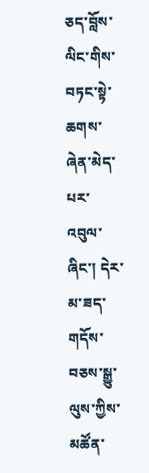ཅད་བློས་ལིང་གིས་བཏང་སྟེ་ཆགས་ཞེན་མེད་པར་འབུལ་ཞིང་། དེར་མ་ཟད་གདོས་བཅས་སྒྱུ་ལུས་ཀྱིས་མཚོན་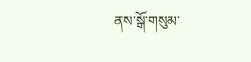ནས་སྒོ་གསུམ་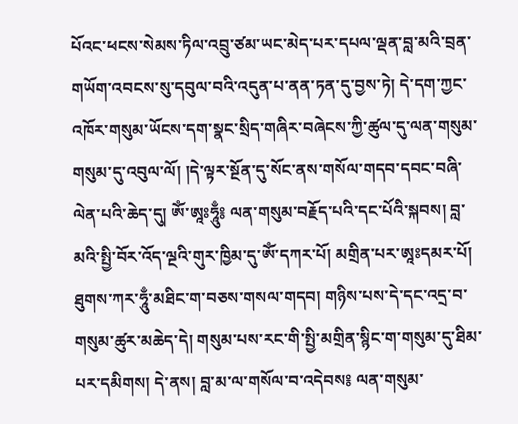པོའང་ཕངས་སེམས་ཏིལ་འབྲུ་ཙམ་ཡང་མེད་པར་དཔལ་ལྡན་བླ་མའི་བྲན་གཡོག་འབངས་སུ་དབུལ་བའི་འདུན་པ་ནན་ཏན་དུ་བྱས་ཏེ། དེ་དག་ཀྱང་འཁོར་གསུམ་ཡོངས་དག་སྣང་སྲིད་གཞིར་བཞེངས་ཀྱི་ཚུལ་དུ་ལན་གསུམ་གསུམ་དུ་འབུལ་ལོ། །དེ་ལྟར་སྔོན་དུ་སོང་ནས་གསོལ་གདབ་དབང་བཞི་ལེན་པའི་ཆེད་དུ། ཨོཾ་ཨཱཿཧཱུྃ༔ ལན་གསུམ་བརྗོད་པའི་དང་པོའི་སྐབས། བླ་མའི་སྤྱི་བོར་འོད་ལྔའི་གུར་ཁྱིམ་དུ་ཨོཾ་དཀར་པོ། མགྲིན་པར་ཨཱཿདམར་པོ། ཐུགས་ཀར་ཧཱུྃ་མཐིང་ག་བཅས་གསལ་གདབ། གཉིས་པས་དེ་དང་འདྲ་བ་གསུམ་ཚུར་མཆེད་དེ། གསུམ་པས་རང་གི་སྤྱི་མགྲིན་སྙིང་ག་གསུམ་དུ་ཐིམ་པར་དམིགས། དེ་ནས། བླ་མ་ལ་གསོལ་བ་འདེབས༔ ལན་གསུམ་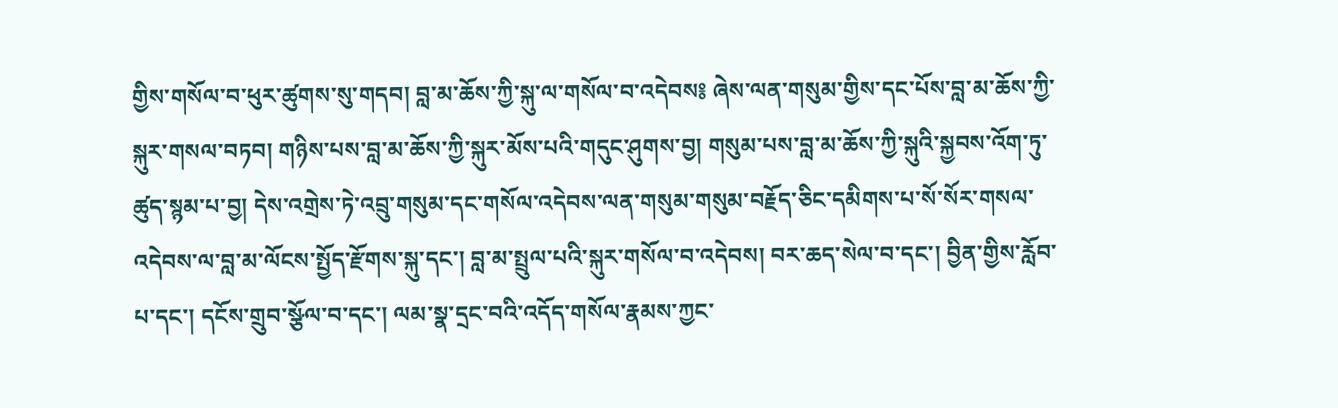གྱིས་གསོལ་བ་ཕུར་ཚུགས་སུ་གདབ། བླ་མ་ཆོས་ཀྱི་སྐུ་ལ་གསོལ་བ་འདེབས༔ ཞེས་ལན་གསུམ་གྱིས་དང་པོས་བླ་མ་ཆོས་ཀྱི་སྐུར་གསལ་བཏབ། གཉིས་པས་བླ་མ་ཆོས་ཀྱི་སྐུར་མོས་པའི་གདུང་ཤུགས་བྱ། གསུམ་པས་བླ་མ་ཆོས་ཀྱི་སྐུའི་སྐྱབས་འོག་ཏུ་ཚུད་སྙམ་པ་བྱ། དེས་འགྲེས་ཏེ་འབྲུ་གསུམ་དང་གསོལ་འདེབས་ལན་གསུམ་གསུམ་བརྗོད་ཅིང་དམིགས་པ་སོ་སོར་གསལ་འདེབས་ལ་བླ་མ་ལོངས་སྤྱོད་རྫོགས་སྐུ་དང་། བླ་མ་སྤྲུལ་པའི་སྐུར་གསོལ་བ་འདེབས། བར་ཆད་སེལ་བ་དང་། བྱིན་གྱིས་རློབ་པ་དང་། དངོས་གྲུབ་སྩོལ་བ་དང་། ལམ་སྣ་དྲང་བའི་འདོད་གསོལ་རྣམས་ཀྱང་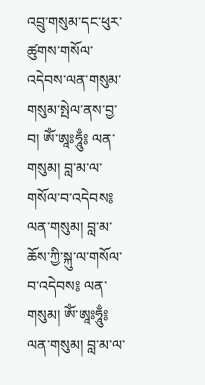འབྲུ་གསུམ་དང་ཕུར་ཚུགས་གསོལ་འདེབས་ལན་གསུམ་གསུམ་སྤེལ་ནས་བྱ་བ། ཨོཾ་ཨཱཿཧཱུྃ༔ ལན་གསུམ། བླ་མ་ལ་གསོལ་བ་འདེབས༔ ལན་གསུམ། བླ་མ་ཆོས་ཀྱི་སྐུ་ལ་གསོལ་བ་འདེབས༔ ལན་གསུམ། ཨོཾ་ཨཱཿཧཱུྃ༔ ལན་གསུམ། བླ་མ་ལ་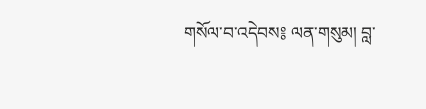གསོལ་བ་འདེབས༔ ལན་གསུམ། བླ་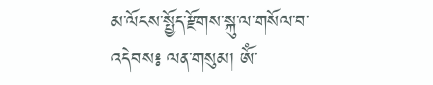མ་ལོངས་སྤྱོད་རྫོགས་སྐུ་ལ་གསོལ་བ་འདེབས༔ ལན་གསུམ། ཨོཾ་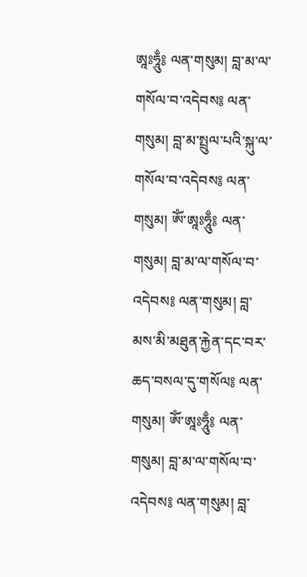ཨཱཿཧཱུྃ༔ ལན་གསུམ། བླ་མ་ལ་གསོལ་བ་འདེབས༔ ལན་གསུམ། བླ་མ་སྤྲུལ་པའི་སྐུ་ལ་གསོལ་བ་འདེབས༔ ལན་གསུམ། ཨོཾ་ཨཱཿཧཱུྃ༔ ལན་གསུམ། བླ་མ་ལ་གསོལ་བ་འདེབས༔ ལན་གསུམ། བླ་མས་མི་མཐུན་རྐྱེན་དང་བར་ཆད་བསལ་དུ་གསོལ༔ ལན་གསུམ། ཨོཾ་ཨཱཿཧཱུྃ༔ ལན་གསུམ། བླ་མ་ལ་གསོལ་བ་འདེབས༔ ལན་གསུམ། བླ་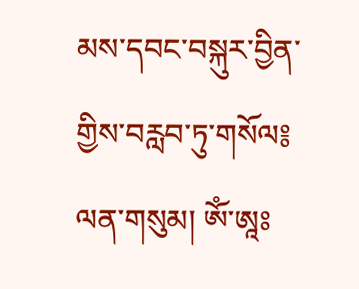མས་དབང་བསྐུར་བྱིན་གྱིས་བརླབ་ཏུ་གསོལ༔ ལན་གསུམ། ཨོཾ་ཨཱཿ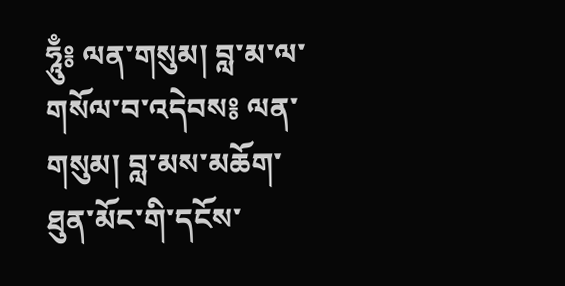ཧཱུྃ༔ ལན་གསུམ། བླ་མ་ལ་གསོལ་བ་འདེབས༔ ལན་གསུམ། བླ་མས་མཆོག་ཐུན་མོང་གི་དངོས་